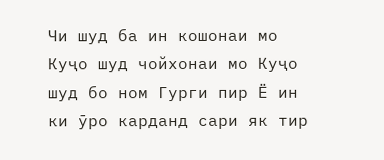Чи шуд ба ин кошонаи мо Куҷо шуд чойхонаи мо Куҷо шуд бо ном Гурги пир Ё ин ки ӯро карданд сари як тир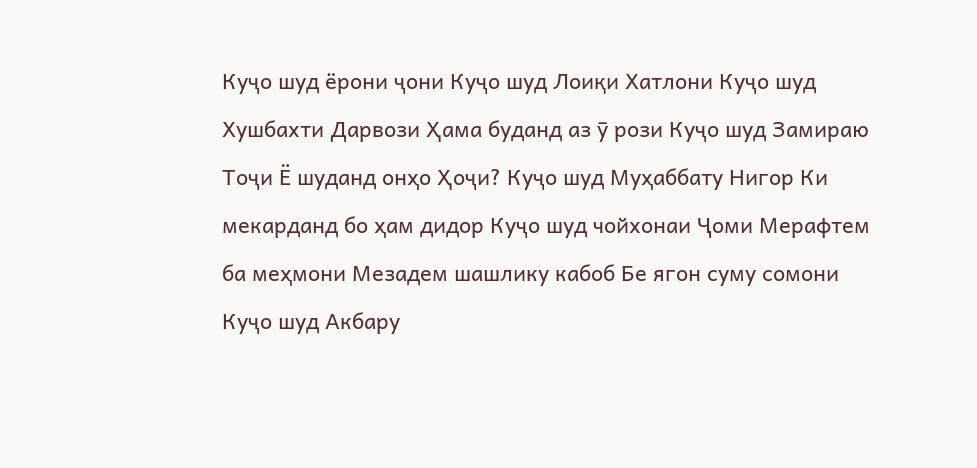Куҷо шуд ёрони ҷони Куҷо шуд Лоиқи Хатлони Куҷо шуд Хушбахти Дарвози Ҳама буданд аз ӯ рози Куҷо шуд Замираю Тоҷи Ё шуданд онҳо Ҳоҷи? Куҷо шуд Муҳаббату Нигор Ки мекарданд бо ҳам дидор Куҷо шуд чойхонаи Ҷоми Мерафтем ба меҳмони Мезадем шашлику кабоб Бе ягон суму сомони Куҷо шуд Акбару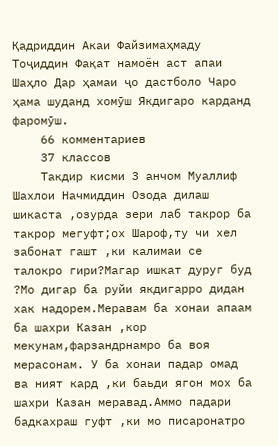Қадриддин Акаи Файзимаҳмаду Тоҷиддин Фақат намоён аст апаи Шаҳло Дар ҳамаи ҷо дастболо Чаро ҳама шуданд хомӯш Якдигаро карданд фаромӯш.
    66 комментариев
    37 классов
    Такдир кисми 3 анчом Муаллиф Шахлои Начмиддин Озода дилаш шикаста ,озурда зери лаб такрор ба такрор мегуфт;ох Шароф,ту чи хел забонат гашт ,ки калимаи се талокро гири?Магар ишкат дуруг буд ?Мо дигар ба руйи якдигарро дидан хак надорем.Меравам ба хонаи апаам ба шахри Казан ,кор мекунам,фарзандрнамро ба воя мерасонам. У ба хонаи падар омад ва ният кард ,ки баьди ягон мох ба шахри Казан меравад.Аммо падари бадкахраш гуфт ,ки мо писаронатро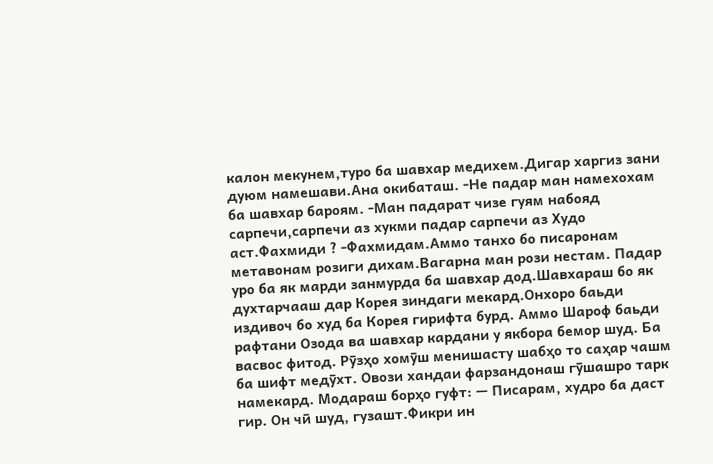калон мекунем,туро ба шавхар медихем.Дигар харгиз зани дуюм намешави.Ана окибаташ. -Не падар ман намехохам ба шавхар бароям. -Ман падарат чизе гуям набояд сарпечи,сарпечи аз хукми падар сарпечи аз Худо аст.Фахмиди ? -Фахмидам.Аммо танхо бо писаронам метавонам розиги дихам.Вагарна ман рози нестам. Падар уро ба як марди занмурда ба шавхар дод.Шавхараш бо як духтарчааш дар Корея зиндаги мекард.Онхоро баьди издивоч бо худ ба Корея гирифта бурд. Аммо Шароф баьди рафтани Озода ва шавхар кардани у якбора бемор шуд. Ба васвос фитод. Рӯзҳо хомӯш менишасту шабҳо то саҳар чашм ба шифт медӯхт. Овози хандаи фарзандонаш гӯшашро тарк намекард. Модараш борҳо гуфт: — Писарам, худро ба даст гир. Он чӣ шуд, гузашт.Фикри ин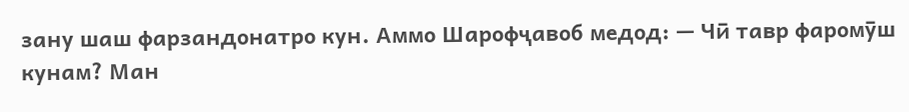зану шаш фарзандонатро кун. Аммо Шарофҷавоб медод: — Чӣ тавр фаромӯш кунам? Ман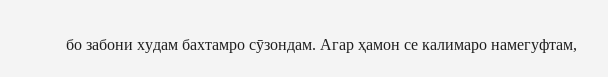бо забони худам бахтамро сӯзондам. Агар ҳамон се калимаро намегуфтам,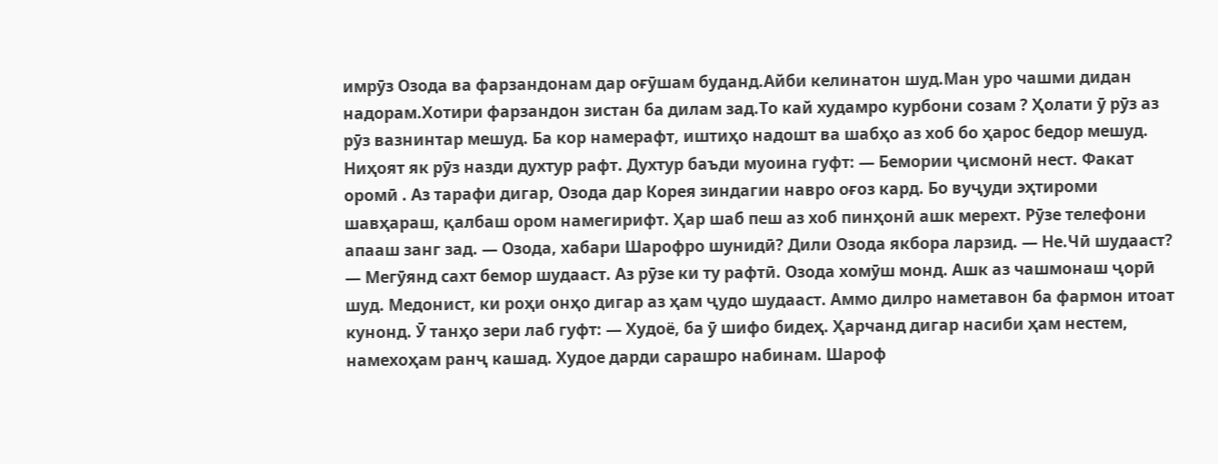имрӯз Озода ва фарзандонам дар оғӯшам буданд.Айби келинатон шуд.Ман уро чашми дидан надорам.Хотири фарзандон зистан ба дилам зад.То кай худамро курбони созам ? Ҳолати ӯ рӯз аз рӯз вазнинтар мешуд. Ба кор намерафт, иштиҳо надошт ва шабҳо аз хоб бо ҳарос бедор мешуд. Ниҳоят як рӯз назди духтур рафт. Духтур баъди муоина гуфт: — Бемории ҷисмонӣ нест. Факат оромӣ . Аз тарафи дигар, Озода дар Корея зиндагии навро оғоз кард. Бо вуҷуди эҳтироми шавҳараш, қалбаш ором намегирифт. Ҳар шаб пеш аз хоб пинҳонӣ ашк мерехт. Рӯзе телефони апааш занг зад. — Озода, хабари Шарофро шунидӣ? Дили Озода якбора ларзид. — Не.Чӣ шудааст? — Мегӯянд сахт бемор шудааст. Аз рӯзе ки ту рафтӣ. Озода хомӯш монд. Ашк аз чашмонаш ҷорӣ шуд. Медонист, ки роҳи онҳо дигар аз ҳам ҷудо шудааст. Аммо дилро наметавон ба фармон итоат кунонд. Ӯ танҳо зери лаб гуфт: — Худоё, ба ӯ шифо бидеҳ. Ҳарчанд дигар насиби ҳам нестем, намехоҳам ранҷ кашад. Худое дарди сарашро набинам. Шароф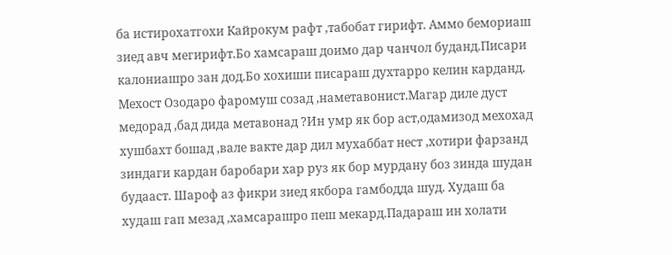ба истирохатгохи Кайрокум рафт ,табобат гирифт. Аммо бемориаш зиед авч мегирифт.Бо хамсараш доимо дар чанчол буданд.Писари калониашро зан дод.Бо хохиши писараш духтарро келин карданд. Мехост Озодаро фаромуш созад ,наметавонист.Магар диле дуст медорад ,бад дида метавонад ?Ин умр як бор аст,одамизод мехохад хушбахт бошад ,вале вакте дар дил мухаббат нест ,хотири фарзанд зиндаги кардан баробари хар руз як бор мурдану боз зинда шудан будааст. Шароф аз фикри зиед якбора гамбодда шуд. Худаш ба худаш гап мезад ,хамсарашро пеш мекард.Падараш ин холати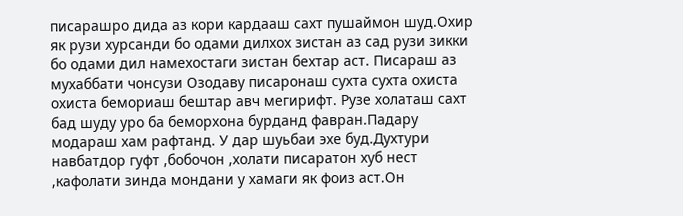писарашро дида аз кори кардааш сахт пушаймон шуд.Охир як рузи хурсанди бо одами дилхох зистан аз сад рузи зикки бо одами дил намехостаги зистан бехтар аст. Писараш аз мухаббати чонсузи Озодаву писаронаш сухта сухта охиста охиста бемориаш бештар авч мегирифт. Рузе холаташ сахт бад шуду уро ба беморхона бурданд фавран.Падару модараш хам рафтанд. У дар шуьбаи эхе буд.Духтури навбатдор гуфт ,бобочон ,холати писаратон хуб нест ,кафолати зинда мондани у хамаги як фоиз аст.Он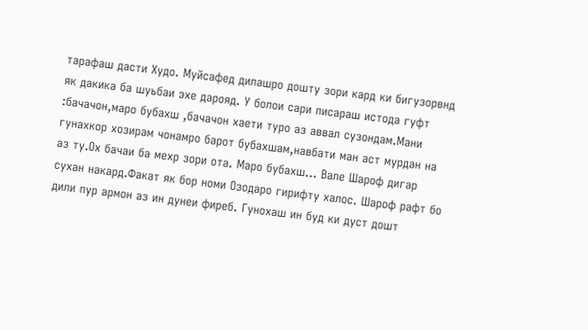тарафаш дасти Худо. Муйсафед дилашро дошту зори кард ки бигузорвнд як дакика ба шуьбаи эхе дарояд. У болои сари писараш истода гуфт :бачачон,маро бубахш ,бачачон хаети туро аз аввал сузондам.Мани гунахкор хозирам чонамро барот бубахшам,навбати ман аст мурдан на аз ту.Ох бачаи ба мехр зори ота. Маро бубахш... Вале Шароф дигар сухан накард.Факат як бор номи Озодаро гирифту халос. Шароф рафт бо дили пур армон аз ин дунеи фиреб. Гунохаш ин буд ки дуст дошт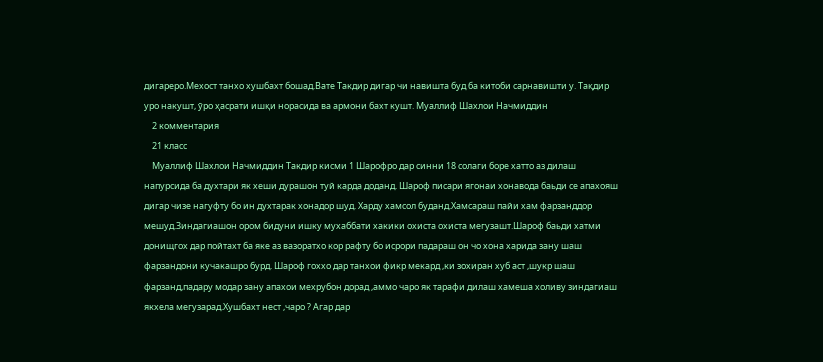дигареро.Мехост танхо хушбахт бошад.Вате Такдир дигар чи навишта буд ба китоби сарнавишти у. Тақдир уро накушт, ӯро ҳасрати ишқи норасида ва армони бахт кушт. Муаллиф Шахлои Начмиддин
    2 комментария
    21 класс
    Муаллиф Шахлои Начмиддин Такдир кисми 1 Шарофро дар синни 18 солаги боре хатто аз дилаш напурсида ба духтари як хеши дурашон туй карда доданд. Шароф писари ягонаи хонавода баьди се апахояш дигар чизе нагуфту бо ин духтарак хонадор шуд. Харду хамсол буданд.Хамсараш пайи хам фарзанддор мешуд.Зиндагиашон ором бидуни ишку мухаббати хакики охиста охиста мегузашт.Шароф баьди хатми донищгох дар пойтахт ба яке аз вазоратхо кор рафту бо исрори падараш он чо хона харида зану шаш фарзандони кучакашро бурд. Шароф гоххо дар танхои фикр мекард ,ки зохиран хуб аст ,шукр шаш фарзанд,падару модар зану апахои мехрубон дорад ,аммо чаро як тарафи дилаш хамеша холиву зиндагиаш якхела мегузарад.Хушбахт нест ,чаро ? Агар дар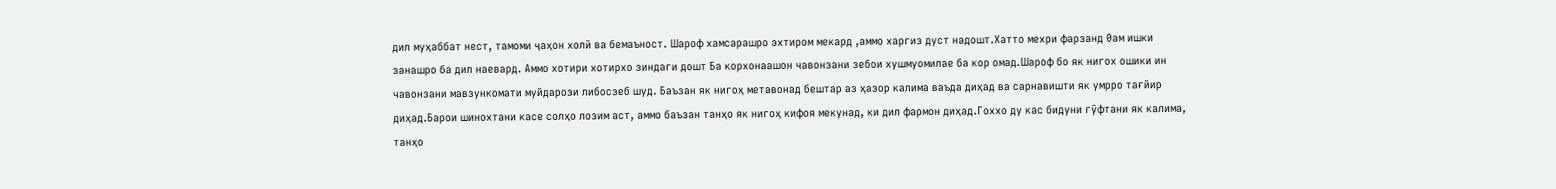дил муҳаббат нест, тамоми ҷаҳон холӣ ва бемаъност. Шароф хамсарашро эхтиром мекард ,аммо харгиз дуст надошт.Хатто мехри фарзанд 0ам ишки занашро ба дил наевард. Аммо хотири хотирхо зиндаги дошт Ба корхонаашон чавонзани зебои хушмуомилае ба кор омад.Шароф бо як нигох ошики ин чавонзани мавзункомати муйдарози либосзеб шуд. Баъзан як нигоҳ метавонад бештар аз ҳазор калима ваъда диҳад ва сарнавишти як умрро тағйир диҳад.Барои шинохтани касе солҳо лозим аст, аммо баъзан танҳо як нигоҳ кифоя мекунад, ки дил фармон диҳад.Гоххо ду кас бидуни гӯфтани як калима, танҳо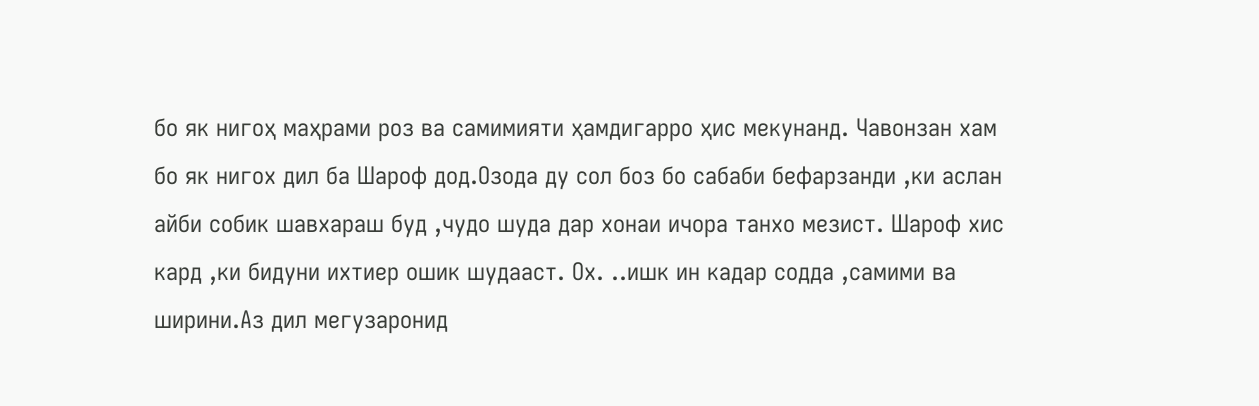бо як нигоҳ маҳрами роз ва самимияти ҳамдигарро ҳис мекунанд. Чавонзан хам бо як нигох дил ба Шароф дод.Озода ду сол боз бо сабаби бефарзанди ,ки аслан айби собик шавхараш буд ,чудо шуда дар хонаи ичора танхо мезист. Шароф хис кард ,ки бидуни ихтиер ошик шудааст. Ох. ..ишк ин кадар содда ,самими ва ширини.Аз дил мегузаронид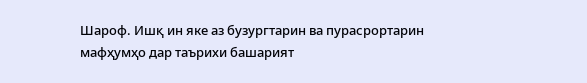Шароф. Ишқ ин яке аз бузургтарин ва пурасрортарин мафҳумҳо дар таърихи башарият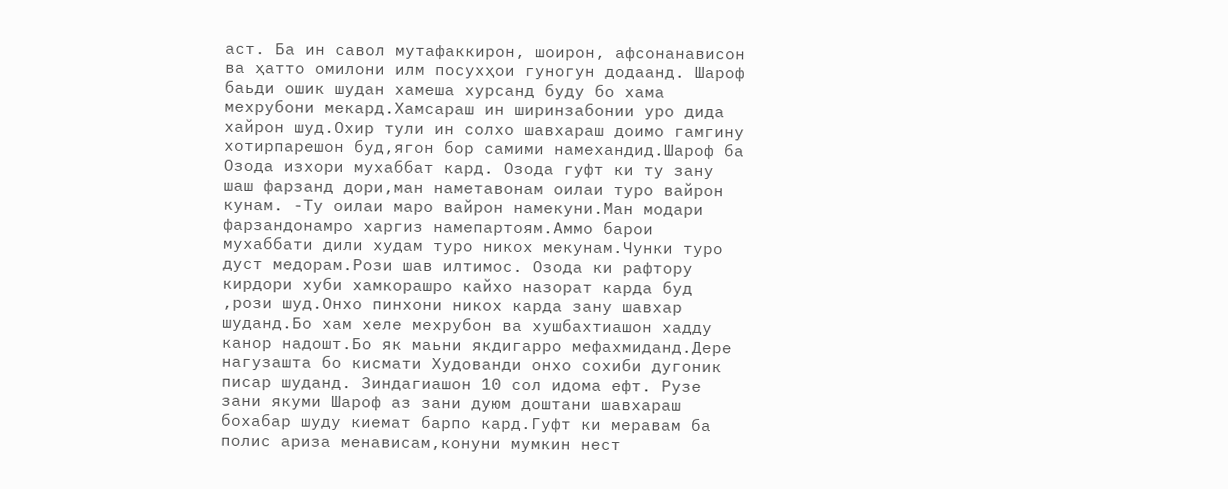аст. Ба ин савол мутафаккирон, шоирон, афсонанависон ва ҳатто омилони илм посухҳои гуногун додаанд. Шароф баьди ошик шудан хамеша хурсанд буду бо хама мехрубони мекард.Хамсараш ин ширинзабонии уро дида хайрон шуд.Охир тули ин солхо шавхараш доимо гамгину хотирпарешон буд,ягон бор самими намехандид.Шароф ба Озода изхори мухаббат кард. Озода гуфт ки ту зану шаш фарзанд дори,ман наметавонам оилаи туро вайрон кунам. -Ту оилаи маро вайрон намекуни.Ман модари фарзандонамро харгиз намепартоям.Аммо барои мухаббати дили худам туро никох мекунам.Чунки туро дуст медорам.Рози шав илтимос. Озода ки рафтору кирдори хуби хамкорашро кайхо назорат карда буд ,рози шуд.Онхо пинхони никох карда зану шавхар шуданд.Бо хам хеле мехрубон ва хушбахтиашон хадду канор надошт.Бо як маьни якдигарро мефахмиданд.Дере нагузашта бо кисмати Худованди онхо сохиби дугоник писар шуданд. Зиндагиашон 10 сол идома ефт. Рузе зани якуми Шароф аз зани дуюм доштани шавхараш бохабар шуду киемат барпо кард.Гуфт ки меравам ба полис ариза менависам,конуни мумкин нест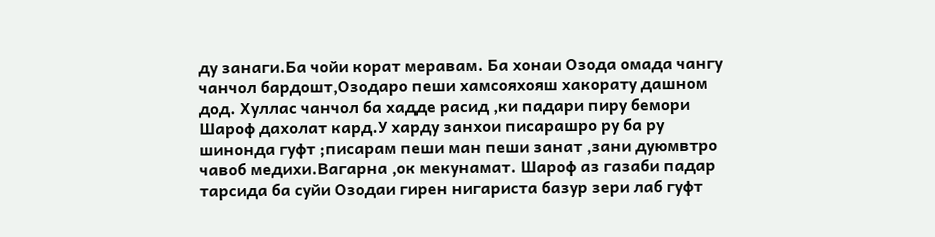ду занаги.Ба чойи корат меравам. Ба хонаи Озода омада чангу чанчол бардошт,Озодаро пеши хамсояхояш хакорату дашном дод. Хуллас чанчол ба хадде расид ,ки падари пиру бемори Шароф дахолат кард.У харду занхои писарашро ру ба ру шинонда гуфт ;писарам пеши ман пеши занат ,зани дуюмвтро чавоб медихи.Вагарна ,ок мекунамат. Шароф аз газаби падар тарсида ба суйи Озодаи гирен нигариста базур зери лаб гуфт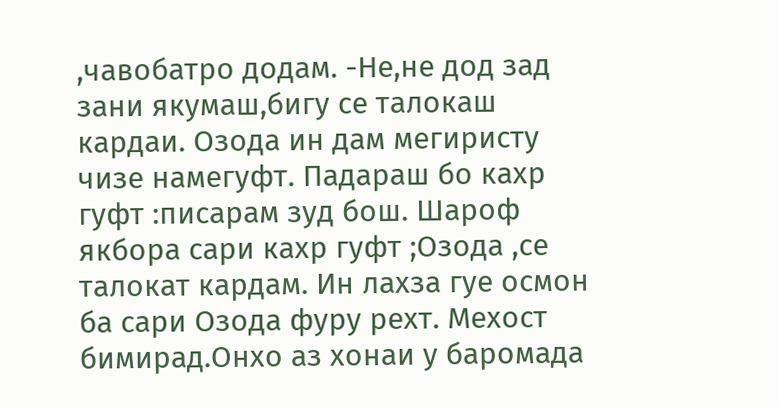,чавобатро додам. -Не,не дод зад зани якумаш,бигу се талокаш кардаи. Озода ин дам мегиристу чизе намегуфт. Падараш бо кахр гуфт :писарам зуд бош. Шароф якбора сари кахр гуфт ;Озода ,се талокат кардам. Ин лахза гуе осмон ба сари Озода фуру рехт. Мехост бимирад.Онхо аз хонаи у баромада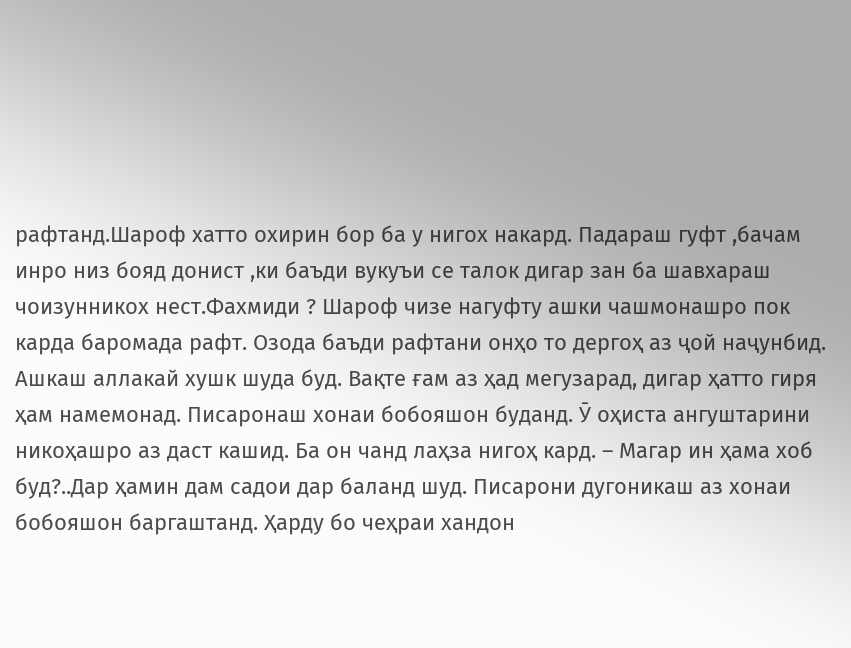рафтанд.Шароф хатто охирин бор ба у нигох накард. Падараш гуфт ,бачам инро низ бояд донист ,ки баъди вукуъи се талок дигар зан ба шавхараш чоизунникох нест.Фахмиди ? Шароф чизе нагуфту ашки чашмонашро пок карда баромада рафт. Озода баъди рафтани онҳо то дергоҳ аз ҷой наҷунбид. Ашкаш аллакай хушк шуда буд. Вақте ғам аз ҳад мегузарад, дигар ҳатто гиря ҳам намемонад. Писаронаш хонаи бобояшон буданд. Ӯ оҳиста ангуштарини никоҳашро аз даст кашид. Ба он чанд лаҳза нигоҳ кард. – Магар ин ҳама хоб буд?..Дар ҳамин дам садои дар баланд шуд. Писарони дугоникаш аз хонаи бобояшон баргаштанд. Ҳарду бо чеҳраи хандон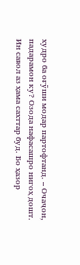худро ба оғӯши модар партофтанд. – Очаҷон, падарамон ку? Озода нафасашро нигоҳ дошт. Ин савол аз ҳама сахттар буд. Бо ҳазор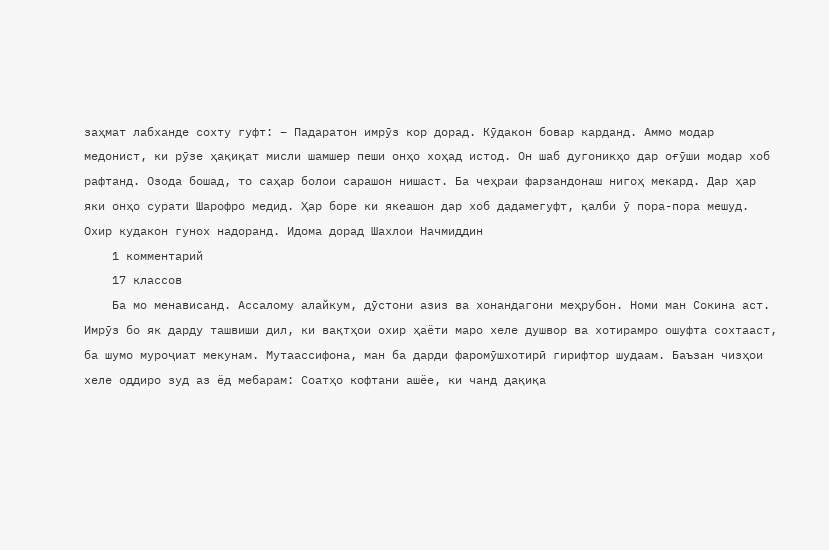заҳмат лабханде сохту гуфт: – Падаратон имрӯз кор дорад. Кӯдакон бовар карданд. Аммо модар медонист, ки рӯзе ҳақиқат мисли шамшер пеши онҳо хоҳад истод. Он шаб дугоникҳо дар оғӯши модар хоб рафтанд. Озода бошад, то саҳар болои сарашон нишаст. Ба чеҳраи фарзандонаш нигоҳ мекард. Дар ҳар яки онҳо сурати Шарофро медид. Ҳар боре ки якеашон дар хоб дадамегуфт, қалби ӯ пора-пора мешуд. Охир кудакон гунох надоранд. Идома дорад Шахлои Начмиддин
    1 комментарий
    17 классов
    Ба мо менависанд. Ассалому алайкум, дӯстони азиз ва хонандагони меҳрубон. Номи ман Сокина аст. Имрӯз бо як дарду ташвиши дил, ки вақтҳои охир ҳаёти маро хеле душвор ва хотирамро ошуфта сохтааст, ба шумо муроҷиат мекунам. Мутаассифона, ман ба дарди фаромӯшхотирӣ гирифтор шудаам. Баъзан чизҳои хеле оддиро зуд аз ёд мебарам: Соатҳо кофтани ашёе, ки чанд дақиқа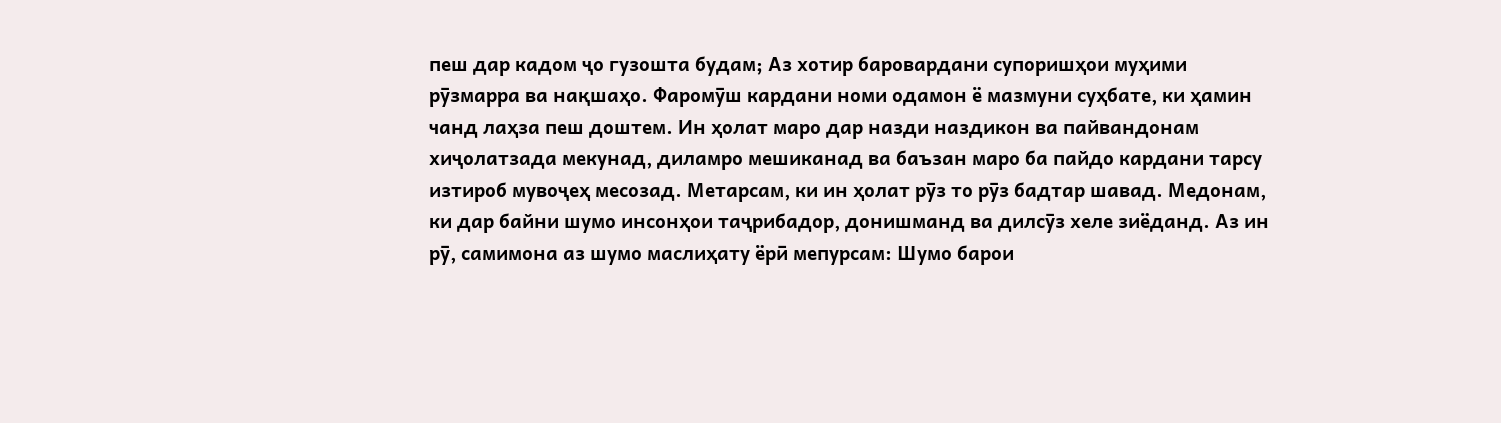пеш дар кадом ҷо гузошта будам; Аз хотир баровардани супоришҳои муҳими рӯзмарра ва нақшаҳо. Фаромӯш кардани номи одамон ё мазмуни суҳбате, ки ҳамин чанд лаҳза пеш доштем. Ин ҳолат маро дар назди наздикон ва пайвандонам хиҷолатзада мекунад, диламро мешиканад ва баъзан маро ба пайдо кардани тарсу изтироб мувоҷеҳ месозад. Метарсам, ки ин ҳолат рӯз то рӯз бадтар шавад. Медонам, ки дар байни шумо инсонҳои таҷрибадор, донишманд ва дилсӯз хеле зиёданд. Аз ин рӯ, самимона аз шумо маслиҳату ёрӣ мепурсам: Шумо барои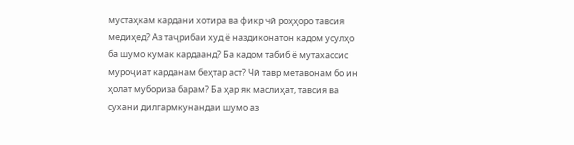мустаҳкам кардани хотира ва фикр чӣ роҳҳоро тавсия медиҳед? Аз таҷрибаи худ ё наздиконатон кадом усулҳо ба шумо кумак кардаанд? Ба кадом табиб ё мутахассис муроҷиат карданам беҳтар аст? Чӣ тавр метавонам бо ин ҳолат мубориза барам? Ба ҳар як маслиҳат, тавсия ва сухани дилгармкунандаи шумо аз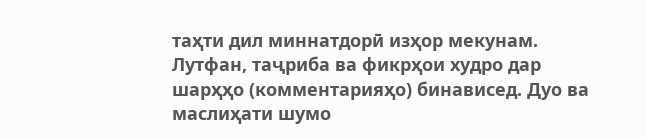таҳти дил миннатдорӣ изҳор мекунам. Лутфан, таҷриба ва фикрҳои худро дар шарҳҳо (комментарияҳо) бинависед. Дуо ва маслиҳати шумо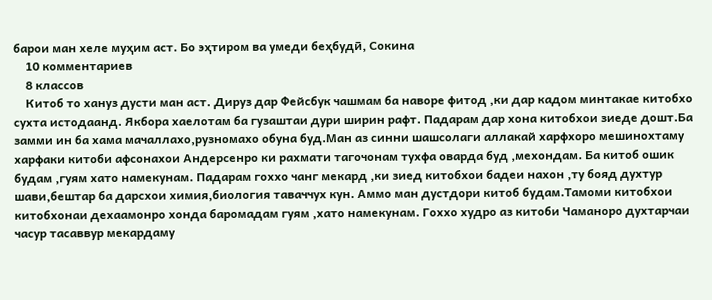барои ман хеле муҳим аст. Бо эҳтиром ва умеди беҳбудӣ, Сокина
    10 комментариев
    8 классов
    Китоб то хануз дусти ман аст. Дируз дар Фейсбук чашмам ба наворе фитод ,ки дар кадом минтакае китобхо сухта истодаанд. Якбора хаелотам ба гузаштаи дури ширин рафт. Падарам дар хона китобхои зиеде дошт.Ба замми ин ба хама мачаллахо,рузномахо обуна буд.Ман аз синни шашсолаги аллакай харфхоро мешинохтаму харфаки китоби афсонахои Андерсенро ки рахмати тагочонам тухфа оварда буд ,мехондам. Ба китоб ошик будам ,гуям хато намекунам. Падарам гоххо чанг мекард ,ки зиед китобхои бадеи нахон ,ту бояд духтур шави,бештар ба дарсхои химия,биология таваччух кун. Аммо ман дустдори китоб будам.Тамоми китобхои китобхонаи дехаамонро хонда баромадам гуям ,хато намекунам. Гоххо худро аз китоби Чаманоро духтарчаи часур тасаввур мекардаму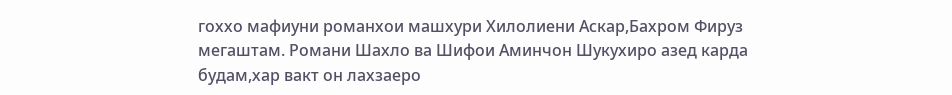гоххо мафиуни романхои машхури Хилолиени Аскар,Бахром Фируз мегаштам. Романи Шахло ва Шифои Аминчон Шукухиро азед карда будам,хар вакт он лахзаеро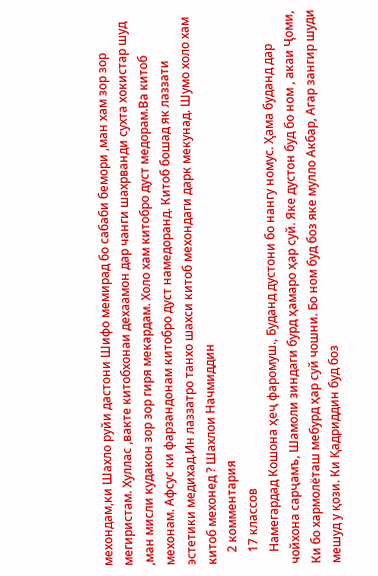мехондам,ки Шахло руйи дастони Шифо мемирад бо сабаби бемори ,ман хам зор зор мегиристам. Хуллас ,вакте китобхонаи дехаамон дар чанги шахрванди сухта хокистар шуд ,ман мисли кудакон зор зор гиря мекардам. Холо хам китобро дуст медорам.Ва китоб мехонам. Афсус ки фарзандонам китобро дуст намедоранд. Китоб бошад як лаззати эстетики медихад.Ин лаззатро танхо шахси китоб мехондаги дарк мекунад. Шумо холо хам китоб мехонед ? Шахлои Начмиддин
    2 комментария
    17 классов
    Намегардад Кошона ҳеҷ фаромуш., Буданд дустони бо нангу номус. Ҳама буданд дар чойхона сарҷамъ, Шамоли зиндаги бурд ҳамаро ҳар суй. Яке дустон буд бо ном , акаи Ҷоми, Ки бо хармолёташ мебурд ҳар суй чошни. Бо ном буд боз яке мулло Акбар, Агар зангир шуди мешуд у қози. Ки Қадриддин буд боз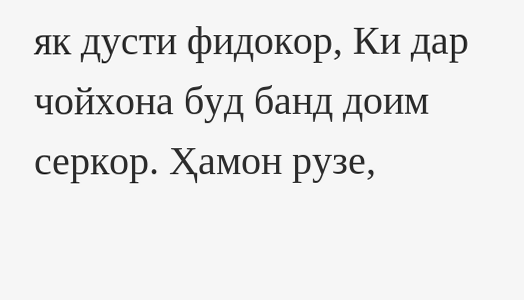як дусти фидокор, Ки дар чойхона буд банд доим серкор. Ҳамон рузе,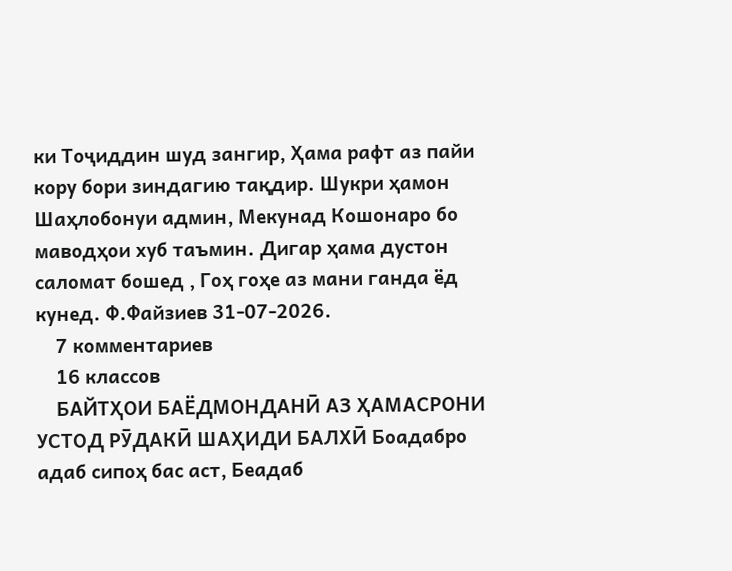ки Тоҷиддин шуд зангир, Ҳама рафт аз пайи кору бори зиндагию тақдир. Шукри ҳамон Шаҳлобонуи админ, Мекунад Кошонаро бо маводҳои хуб таъмин. Дигар ҳама дустон саломат бошед , Гоҳ гоҳе аз мани ганда ёд кунед. Ф.Файзиев 31-07-2026.
    7 комментариев
    16 классов
    БАЙТҲОИ БАЁДМОНДАНӢ АЗ ҲАМАСРОНИ УСТОД РӮДАКӢ ШАҲИДИ БАЛХӢ Боадабро адаб сипоҳ бас аст, Беадаб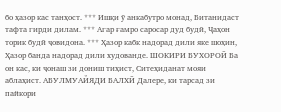бо ҳазор кас танҳост. *** Ишқи ӯ анкабутро монад, Битанидаст тафта гирди дилам. *** Агар ғамро саросар дуд будӣ, Ҷаҳон торик будӣ ҷовидона. *** Ҳазор кабк надорад дили яке шоҳин, Ҳазор банда надорад дили худованде. ШОКИРИ БУХОРОӢ Ба он кас, ки ҷонаш зи дониш тиҳист, Ситеҳиданат мояи аблаҳист. АБУЛМУАЙЯДИ БАЛХӢ Далере, ки тарсад зи пайкори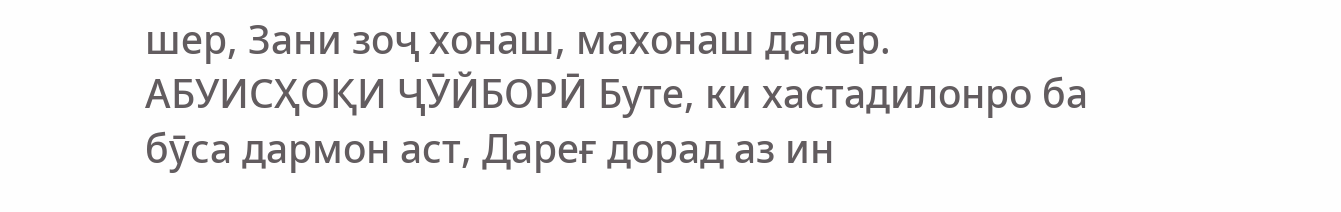шер, Зани зоҷ хонаш, махонаш далер. АБУИСҲОҚИ ҶӮЙБОРӢ Буте, ки хастадилонро ба бӯса дармон аст, Дареғ дорад аз ин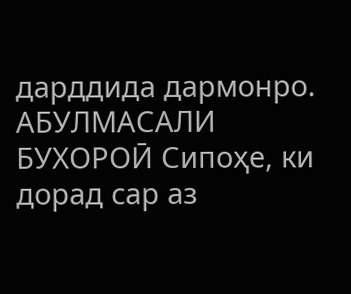дарддида дармонро. АБУЛМАСАЛИ БУХОРОӢ Сипоҳе, ки дорад сар аз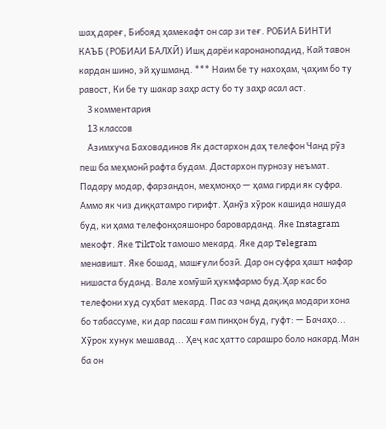шаҳ дареғ, Бибояд ҳамекафт он сар зи теғ. РОБИА БИНТИ КАЪБ (РОБИАИ БАЛХӢ) Ишқ дарёи каронанопадид, Кай тавон кардан шино, эй ҳушманд. *** Наим бе ту нахоҳам, ҷаҳим бо ту равост, Ки бе ту шакар заҳр асту бо ту заҳр асал аст.
    3 комментария
    13 классов
    Азимхуча Баховадинов Як дастархон даҳ телефон Чанд рӯз пеш ба меҳмонӣ рафта будам. Дастархон пурнозу неъмат. Падару модар, фарзандон, меҳмонҳо — ҳама гирди як суфра. Аммо як чиз диққатамро гирифт. Ҳанӯз хӯрок кашида нашуда буд, ки ҳама телефонҳояшонро бароварданд. Яке Instagram мекофт. Яке TikTok тамошо мекард. Яке дар Telegram менавишт. Яке бошад, машғули бозӣ. Дар он суфра ҳашт нафар нишаста буданд. Вале хомӯшӣ ҳукмфармо буд.Ҳар кас бо телефони худ суҳбат мекард. Пас аз чанд дақиқа модари хона бо табассуме, ки дар пасаш ғам пинҳон буд, гуфт: — Бачаҳо... Хӯрок хунук мешавад... Ҳеҷ кас ҳатто сарашро боло накард.Ман ба он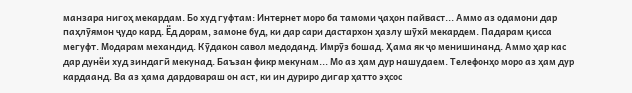манзара нигоҳ мекардам. Бо худ гуфтам: Интернет моро ба тамоми ҷаҳон пайваст... Аммо аз одамони дар паҳлӯямон ҷудо кард. Ёд дорам, замоне буд, ки дар сари дастархон ҳазлу шӯхӣ мекардем. Падарам қисса мегуфт. Модарам механдид. Кӯдакон савол медоданд. Имрӯз бошад. Ҳама як ҷо менишинанд. Аммо ҳар кас дар дунёи худ зиндагӣ мекунад. Баъзан фикр мекунам... Мо аз ҳам дур нашудаем. Телефонҳо моро аз ҳам дур кардаанд. Ва аз ҳама дардовараш он аст, ки ин дуриро дигар ҳатто эҳсос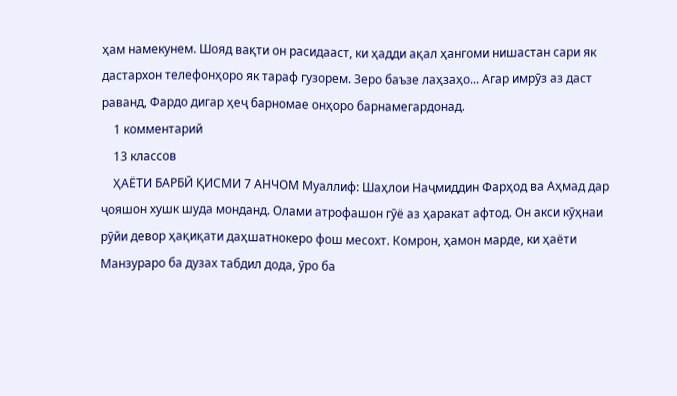ҳам намекунем. Шояд вақти он расидааст, ки ҳадди ақал ҳангоми нишастан сари як дастархон телефонҳоро як тараф гузорем. Зеро баъзе лаҳзаҳо... Агар имрӯз аз даст раванд, Фардо дигар ҳеҷ барномае онҳоро барнамегардонад.
    1 комментарий
    13 классов
    ҲАЁТИ БАРБӢ ҚИСМИ 7 АНЧОМ Муаллиф: Шаҳлои Наҷмиддин Фарҳод ва Аҳмад дар ҷояшон хушк шуда монданд. Олами атрофашон гӯё аз ҳаракат афтод. Он акси кӯҳнаи рӯйи девор ҳақиқати даҳшатнокеро фош месохт. Комрон, ҳамон марде, ки ҳаёти Манзураро ба дузах табдил дода, ӯро ба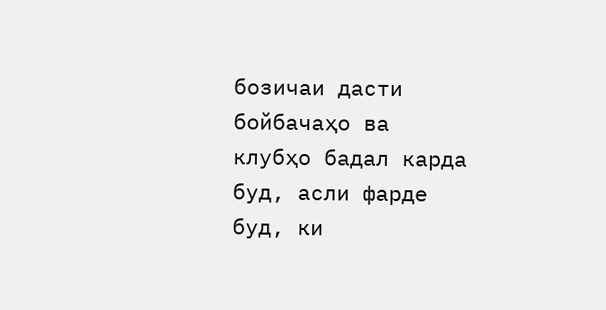бозичаи дасти бойбачаҳо ва клубҳо бадал карда буд, асли фарде буд, ки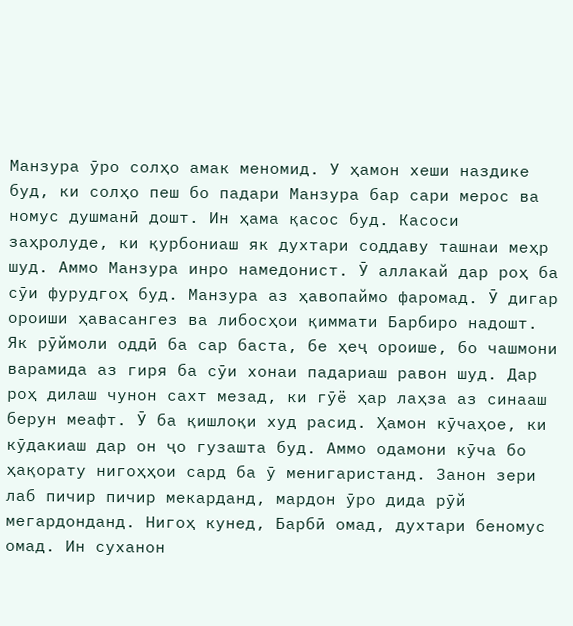Манзура ӯро солҳо амак меномид. У ҳамон хеши наздике буд, ки солҳо пеш бо падари Манзура бар сари мерос ва номус душманӣ дошт. Ин ҳама қасос буд. Касоси заҳролуде, ки қурбониаш як духтари соддаву ташнаи меҳр шуд. Аммо Манзура инро намедонист. Ӯ аллакай дар роҳ ба сӯи фурудгоҳ буд. Манзура аз ҳавопаймо фаромад. Ӯ дигар ороиши ҳавасангез ва либосҳои қиммати Барбиро надошт. Як рӯймоли оддӣ ба сар баста, бе ҳеҷ ороише, бо чашмони варамида аз гиря ба сӯи хонаи падариаш равон шуд. Дар роҳ дилаш чунон сахт мезад, ки гӯё ҳар лаҳза аз синааш берун меафт. Ӯ ба қишлоқи худ расид. Ҳамон кӯчаҳое, ки кӯдакиаш дар он ҷо гузашта буд. Аммо одамони кӯча бо ҳақорату нигоҳҳои сард ба ӯ менигаристанд. Занон зери лаб пичир пичир мекарданд, мардон ӯро дида рӯй мегардонданд. Нигоҳ кунед, Барбӣ омад, духтари беномус омад. Ин суханон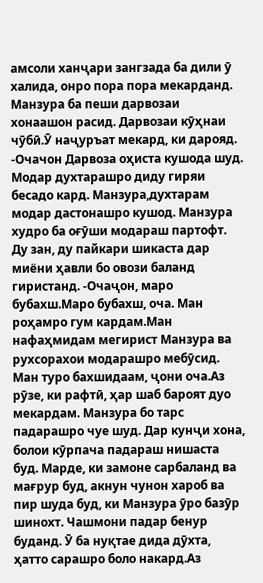амсоли ханҷари зангзада ба дили ӯ халида, онро пора пора мекарданд. Манзура ба пеши дарвозаи хонаашон расид. Дарвозаи кӯҳнаи чӯбӣ.Ӯ наҷуръат мекард, ки дарояд. -Очачон Дарвоза оҳиста кушода шуд. Модар духтарашро диду гиряи бесадо кард. Манзура,духтарам модар дастонашро кушод. Манзура худро ба оғӯши модараш партофт. Ду зан, ду пайкари шикаста дар миёни ҳавли бо овози баланд гиристанд. -Очаҷон, маро бубахш.Маро бубахш, оча. Ман роҳамро гум кардам.Ман нафаҳмидам мегирист Манзура ва рухсорахои модарашро мебӯсид. Ман туро бахшидаам, ҷони оча.Аз рӯзе, ки рафтӣ, ҳар шаб бароят дуо мекардам. Манзура бо тарс падарашро чуе шуд. Дар кунҷи хона, болои кӯрпача падараш нишаста буд. Марде, ки замоне сарбаланд ва мағрур буд, акнун чунон хароб ва пир шуда буд, ки Манзура ӯро базӯр шинохт. Чашмони падар бенур буданд. Ӯ ба нуқтае дида дӯхта, ҳатто сарашро боло накард.Аз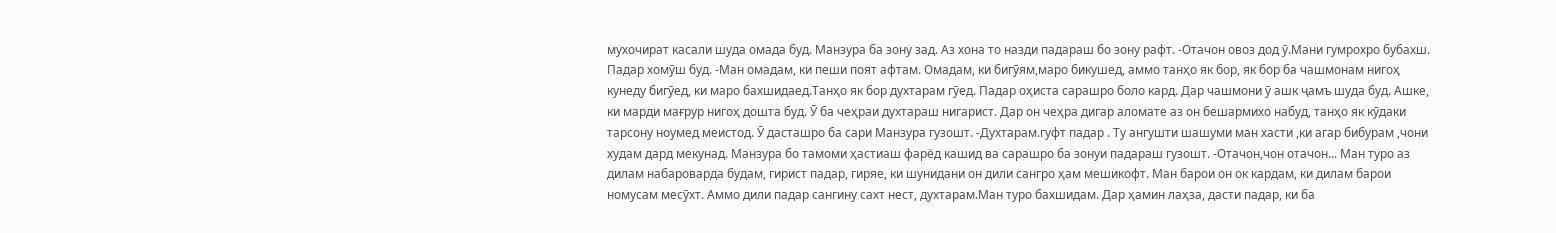мухочират касали шуда омада буд. Манзура ба зону зад. Аз хона то назди падараш бо зону рафт. -Отачон овоз дод ӯ.Мани гумрохро бубахш. Падар хомӯш буд. -Ман омадам, ки пеши поят афтам. Омадам, ки бигӯям,маро бикушед, аммо танҳо як бор, як бор ба чашмонам нигоҳ кунеду бигӯед, ки маро бахшидаед.Танҳо як бор духтарам гӯед. Падар оҳиста сарашро боло кард. Дар чашмони ӯ ашк ҷамъ шуда буд. Ашке, ки марди мағрур нигоҳ дошта буд. Ӯ ба чеҳраи духтараш нигарист. Дар он чеҳра дигар аломате аз он бешармихо набуд, танҳо як кӯдаки тарсону ноумед меистод. Ӯ дасташро ба сари Манзура гузошт. -Духтарам.гуфт падар . Ту ангушти шашуми ман хасти ,ки агар бибурам ,чони худам дард мекунад. Манзура бо тамоми ҳастиаш фарёд кашид ва сарашро ба зонуи падараш гузошт. -Отачон,чон отачон... Ман туро аз дилам набароварда будам, гирист падар, гиряе, ки шунидани он дили сангро ҳам мешикофт. Ман барои он ок кардам, ки дилам барои номусам месӯхт. Аммо дили падар сангину сахт нест, духтарам.Ман туро бахшидам. Дар ҳамин лаҳза, дасти падар, ки ба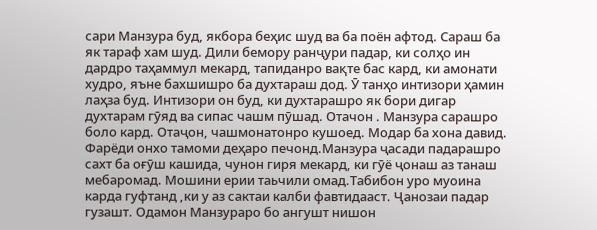сари Манзура буд, якбора беҳис шуд ва ба поён афтод. Сараш ба як тараф хам шуд. Дили бемору ранҷури падар, ки солҳо ин дардро таҳаммул мекард, тапиданро вақте бас кард, ки амонати худро, яъне бахшишро ба духтараш дод. Ӯ танҳо интизори ҳамин лаҳза буд. Интизори он буд, ки духтарашро як бори дигар духтарам гӯяд ва сипас чашм пӯшад. Отачон . Манзура сарашро боло кард. Отаҷон, чашмонатонро кушоед. Модар ба хона давид. Фарёди онхо тамоми деҳаро печонд.Манзура ҷасади падарашро сахт ба оғӯш кашида, чунон гиря мекард, ки гӯё ҷонаш аз танаш мебаромад. Мошини ерии таьчили омад.Табибон уро муоина карда гуфтанд ,ки у аз сактаи калби фавтидааст. Ҷанозаи падар гузашт. Одамон Манзураро бо ангушт нишон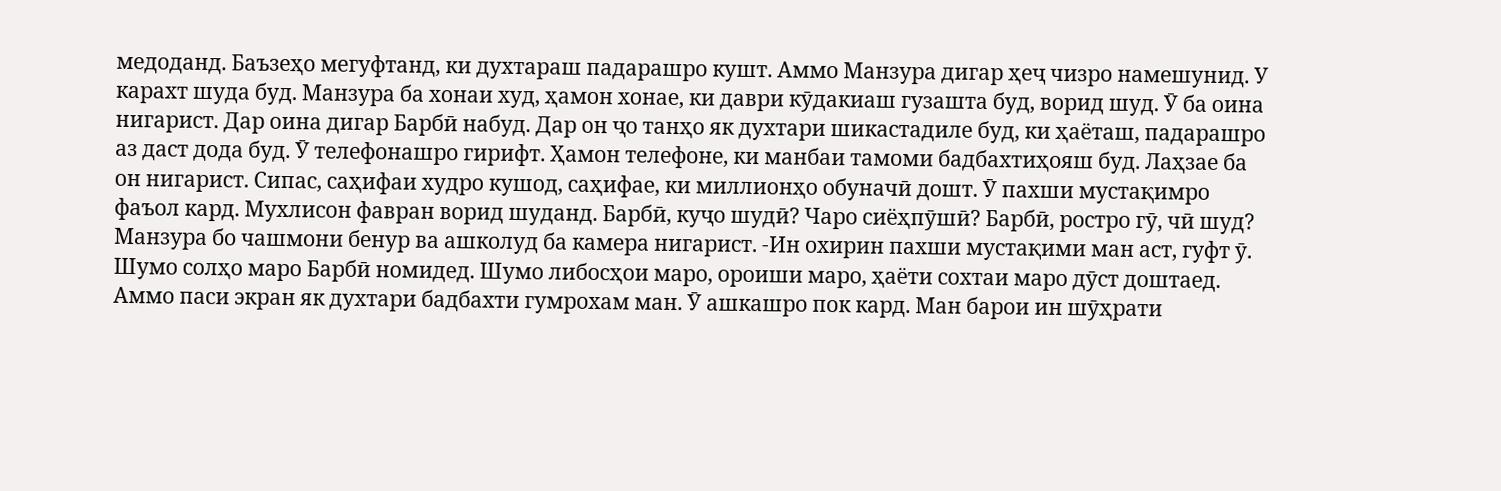медоданд. Баъзеҳо мегуфтанд, ки духтараш падарашро кушт. Аммо Манзура дигар ҳеҷ чизро намешунид. У карахт шуда буд. Манзура ба хонаи худ, ҳамон хонае, ки даври кӯдакиаш гузашта буд, ворид шуд. Ӯ ба оина нигарист. Дар оина дигар Барбӣ набуд. Дар он ҷо танҳо як духтари шикастадиле буд, ки ҳаёташ, падарашро аз даст дода буд. Ӯ телефонашро гирифт. Ҳамон телефоне, ки манбаи тамоми бадбахтиҳояш буд. Лаҳзае ба он нигарист. Сипас, саҳифаи худро кушод, саҳифае, ки миллионҳо обуначӣ дошт. Ӯ пахши мустақимро фаъол кард. Мухлисон фавран ворид шуданд. Барбӣ, куҷо шудӣ? Чаро сиёҳпӯшӣ? Барбӣ, ростро гӯ, чӣ шуд? Манзура бо чашмони бенур ва ашколуд ба камера нигарист. -Ин охирин пахши мустақими ман аст, гуфт ӯ. Шумо солҳо маро Барбӣ номидед. Шумо либосҳои маро, ороиши маро, ҳаёти сохтаи маро дӯст доштаед. Аммо паси экран як духтари бадбахти гумрохам ман. Ӯ ашкашро пок кард. Ман барои ин шӯҳрати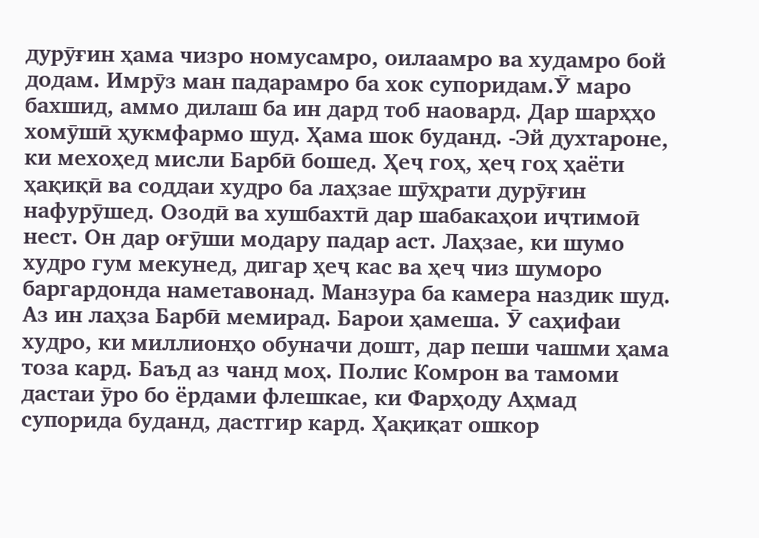дурӯғин ҳама чизро номусамро, оилаамро ва худамро бой додам. Имрӯз ман падарамро ба хок супоридам.Ӯ маро бахшид, аммо дилаш ба ин дард тоб наовард. Дар шарҳҳо хомӯшӣ ҳукмфармо шуд. Ҳама шок буданд. -Эй духтароне, ки мехоҳед мисли Барбӣ бошед. Ҳеҷ гоҳ, ҳеҷ гоҳ ҳаёти ҳақиқӣ ва соддаи худро ба лаҳзае шӯҳрати дурӯғин нафурӯшед. Озодӣ ва хушбахтӣ дар шабакаҳои иҷтимоӣ нест. Он дар оғӯши модару падар аст. Лаҳзае, ки шумо худро гум мекунед, дигар ҳеҷ кас ва ҳеҷ чиз шуморо баргардонда наметавонад. Манзура ба камера наздик шуд. Аз ин лаҳза Барбӣ мемирад. Барои ҳамеша. Ӯ саҳифаи худро, ки миллионҳо обуначи дошт, дар пеши чашми ҳама тоза кард. Баъд аз чанд моҳ. Полис Комрон ва тамоми дастаи ӯро бо ёрдами флешкае, ки Фарҳоду Аҳмад супорида буданд, дастгир кард. Ҳақиқат ошкор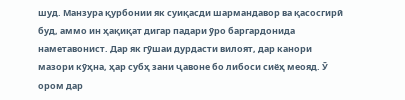шуд. Манзура қурбонии як суиқасди шармандавор ва қасосгирӣ буд, аммо ин ҳақиқат дигар падари ӯро баргардонида наметавонист. Дар як гӯшаи дурдасти вилоят, дар канори мазори кӯҳна, ҳар субҳ зани ҷавоне бо либоси сиёҳ меояд. Ӯ ором дар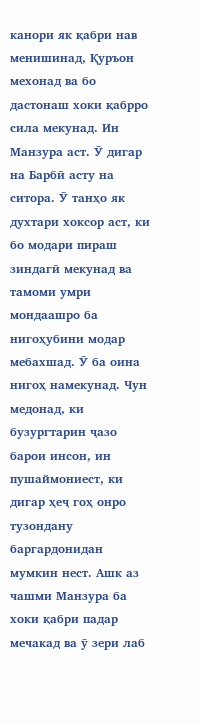канори як қабри нав менишинад, Қуръон мехонад ва бо дастонаш хоки қабрро сила мекунад. Ин Манзура аст. Ӯ дигар на Барбӣ асту на ситора. Ӯ танҳо як духтари хоксор аст, ки бо модари пираш зиндагӣ мекунад ва тамоми умри мондаашро ба нигоҳубини модар мебахшад. Ӯ ба оина нигоҳ намекунад. Чун медонад, ки бузургтарин ҷазо барои инсон, ин пушаймониест, ки дигар ҳеҷ гоҳ онро тузондану баргардонидан мумкин нест. Ашк аз чашми Манзура ба хоки қабри падар мечакад ва ӯ зери лаб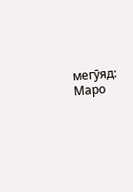мегӯяд: Маро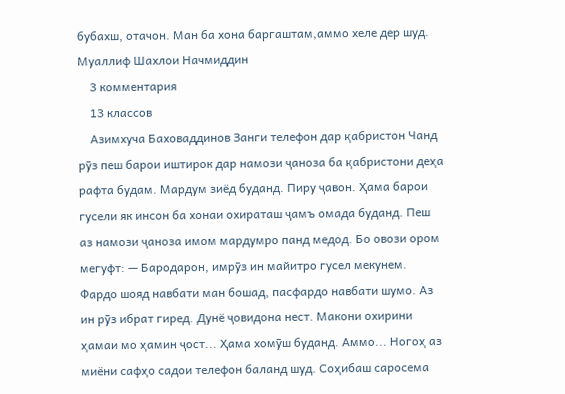бубахш, отачон. Ман ба хона баргаштам,аммо хеле дер шуд. Муаллиф Шахлои Начмиддин
    3 комментария
    13 классов
    Азимхуча Баховаддинов Занги телефон дар қабристон Чанд рӯз пеш барои иштирок дар намози ҷаноза ба қабристони деҳа рафта будам. Мардум зиёд буданд. Пиру ҷавон. Ҳама барои гусели як инсон ба хонаи охираташ ҷамъ омада буданд. Пеш аз намози ҷаноза имом мардумро панд медод. Бо овози ором мегуфт: — Бародарон, имрӯз ин майитро гусел мекунем. Фардо шояд навбати ман бошад, пасфардо навбати шумо. Аз ин рӯз ибрат гиред. Дунё ҷовидона нест. Макони охирини ҳамаи мо ҳамин ҷост... Ҳама хомӯш буданд. Аммо... Ногоҳ аз миёни сафҳо садои телефон баланд шуд. Соҳибаш саросема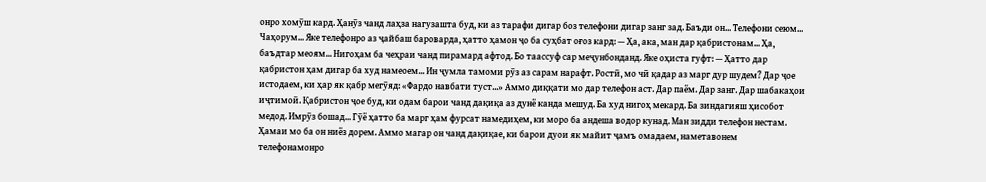онро хомӯш кард. Ҳанӯз чанд лаҳза нагузашта буд, ки аз тарафи дигар боз телефони дигар занг зад. Баъди он... Телефони сеюм... Чаҳорум... Яке телефонро аз ҷайбаш бароварда, ҳатто ҳамон ҷо ба суҳбат оғоз кард: — Ҳа, ака, ман дар қабристонам... Ҳа, баъдтар меоям... Нигоҳам ба чеҳраи чанд пирамард афтод. Бо таассуф сар меҷунбонданд. Яке оҳиста гуфт: — Ҳатто дар қабристон ҳам дигар ба худ намеоем... Ин ҷумла тамоми рӯз аз сарам нарафт. Ростӣ, мо чӣ қадар аз марг дур шудем? Дар ҷое истодаем, ки ҳар як қабр мегӯяд: «Фардо навбати туст...» Аммо диққати мо дар телефон аст. Дар паём. Дар занг. Дар шабакаҳои иҷтимоӣ. Қабристон ҷое буд, ки одам барои чанд дақиқа аз дунё канда мешуд. Ба худ нигоҳ мекард. Ба зиндагияш ҳисобот медод. Имрӯз бошад... Гӯё ҳатто ба марг ҳам фурсат намедиҳем, ки моро ба андеша водор кунад. Ман зидди телефон нестам. Ҳамаи мо ба он ниёз дорем. Аммо магар он чанд дақиқае, ки барои дуои як майит ҷамъ омадаем, наметавонем телефонамонро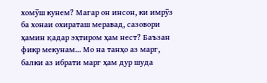хомӯш кунем? Магар он инсон, ки имрӯз ба хонаи охираташ меравад, сазовори ҳамин қадар эҳтиром ҳам нест? Баъзан фикр мекунам... Мо на танҳо аз марг, балки аз ибрати марг ҳам дур шуда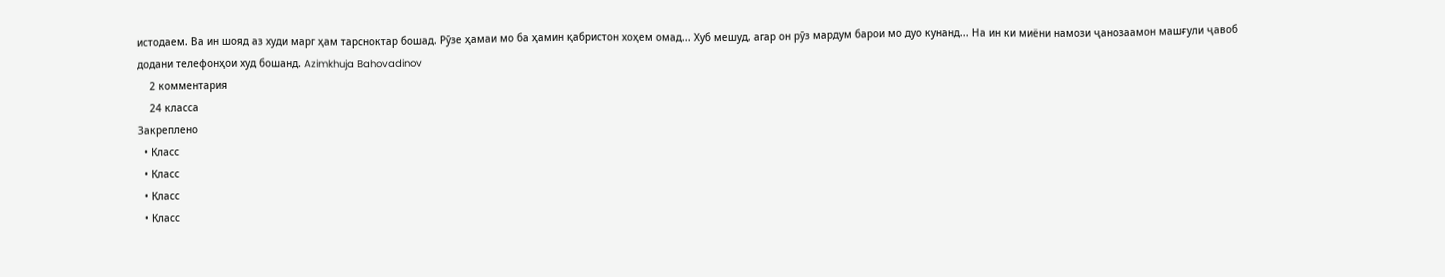истодаем. Ва ин шояд аз худи марг ҳам тарсноктар бошад. Рӯзе ҳамаи мо ба ҳамин қабристон хоҳем омад... Хуб мешуд, агар он рӯз мардум барои мо дуо кунанд... На ин ки миёни намози ҷанозаамон машғули ҷавоб додани телефонҳои худ бошанд. Azimkhuja Bahovadinov
    2 комментария
    24 класса
Закреплено
  • Класс
  • Класс
  • Класс
  • Класс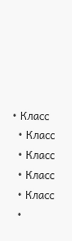• Класс
  • Класс
  • Класс
  • Класс
  • Класс
  •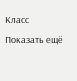Класс
Показать ещё